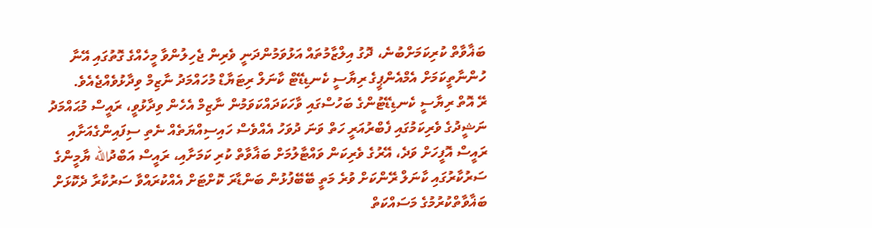ބަޣާވާތް ކުރިކަމަށްބުނެ، ދޮގު އިލްޒާމުތައް އަޅުވަމުންދަނީ ވެރިން ޖެހިލުންވާ މީހެއްގެ ގޮތުގައި އޭނާ ހުންނާތީކަމަށް އެމްއެންޕީގެ ރިޔާސީ ކެނޑިޑޭޓް ކާނަލް ރިޓަޔާޑް މުހައްމަދު ނާޒިމް ވިދާޅުވެއްޖެއެވެ.
ރޭ އޮތް ރިޔާސީ ކެނޑިޑޭޓުންގެ ބަހުސްގައި ވާހަކަދައްކަވަމުން ނާޒިމް އެހެން ވިދާޅުވީ، ރައީސް މުޙައްމަދު ނަޝީދުގެ ވެރިކަމުގައި ފެބްރުއަރީ ހަތް ވަނަ ދުވަހު އެއްވެސް ހައިސިއްޔަތެއް ނެތި ސިފައިންގެއަށާއި ރައީސް އޮފީހަށް ވަދެ، އޭރުގެ ވެރިކަން ވައްޓާލުމަށް ބަޣާވާތް ކުރި ކަމަށާއި، ރައީސް އަބްދުالله ޔާމީންގެ ސަރުކާރުގައި ކާނަލް ރޭންކަށް ވުރެ މަތީ ބޭބޭފުޅުން ބަންޑާރަ ކޮށްޓަށް އެއްކުރައްވާ ސަރުކާރާ ދެކޮޅަށް ބަޣާވާތްކުރުމުގެ މަސައްކަތް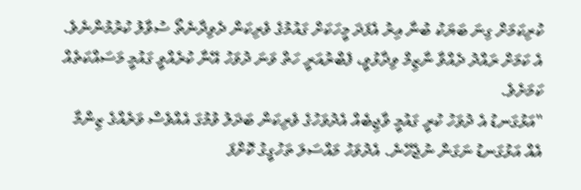ކުރިކަމަށް ގިނަ ބަޔަކު ބުނާ އިރު އެފަދަ މީހަކަށް ގައުމުގެ ވެރިކަން ދެވިދާނެތޯ ސުވާލު ކުރުމުންނެވެ.
އެ ކަމަށް ރައްދު ދެއްވާ ނާޒިމް ވިދާޅުވީ، ފެބްރުއަރީ ހަތް ވަނަ ދުވަހު އޭނާ ކުރެއްވީ ގައުމީ މަސައްކަތެއް ކަމަށެވެ.
"އަޅުގަނޑު އެ ދުވަހު ކުރީ ގައުމީ ވާޖިބެއް އެދުވަހުގެ ވެރިކަން ބަދަލު ވުމުގަ އެއްވެސް ވަރެއްގެ ޒިންމާ އެއް އަޅުގަނޑު ނަގަން ނުޖެހޭނެ. އެދުވަހު މައްސަލަ ތަހުގީގު ކޮށްފަ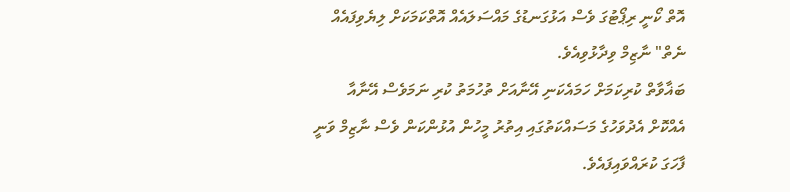އޮތް ކޯނީ ރިޕޯޓުގަ ވެސް އަޅުގަނޑުގެ މައްސަލައެއް އޮތްކަމަކަށް ލިޔެވިފައެއް ނެތް" ނާޒިމް ވިދާޅުވިއެވެ.
ބަޣާވާތް ކުރިކަމަށް ހަމައެކަނި އޭނާއަށް ތުހުމަތު ކުރި ނަމަވެސް އޭނާއާ އެއްކޮށް އެދުވަހުގެ މަސައްކަތުގައި އިތުރު މީހުން އުޅުންކަން ވެސް ނާޒިމް ވަނީ ފާހަގަ ކުރައްވައިފައެވެ.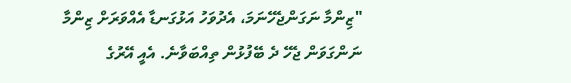"ޒިންމާ ނަގަންޖެހޭނަމަ، އެދުވަހު އަޅުގަނޑާ އެއްވަރަށް ޒިންމާ ނަންގަވަން ޖެހޭ ދެ ބޭފުޅުން ތިއްބަވާނެ. އެއީ އޭރުގެ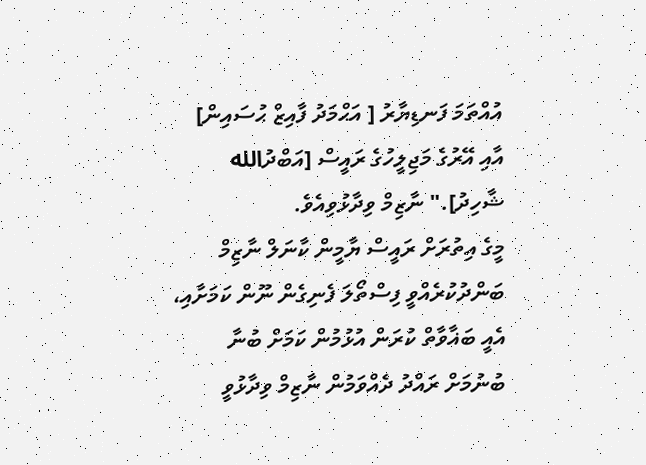އުއްތަމަ ފަނޑިޔާރު [ އަޙްމަދު ފާއިޒް ޙުސައިން] އާއި އޭރުގެ މަޖިލީހުގެ ރައީސް [އަބްދުالله ޝާހިދު]." ނާޒިމް ވިދާޅުވިއެވެ.
މީގެ އިތުރަށް ރައީސް ޔާމީން ކާނަލް ނާޒިމް ބަންދުކުރެއްވީ ފިސްތޯލަ ފެނިގެން ނޫން ކަމަށާއި، އެއީ ބަޣާވާތް ކުރަން އުޅުމުން ކަމަށް ބުނާ ބުނުމަށް ރައްދު ދެއްވަމުން ނާޒިމް ވިދާޅުވީ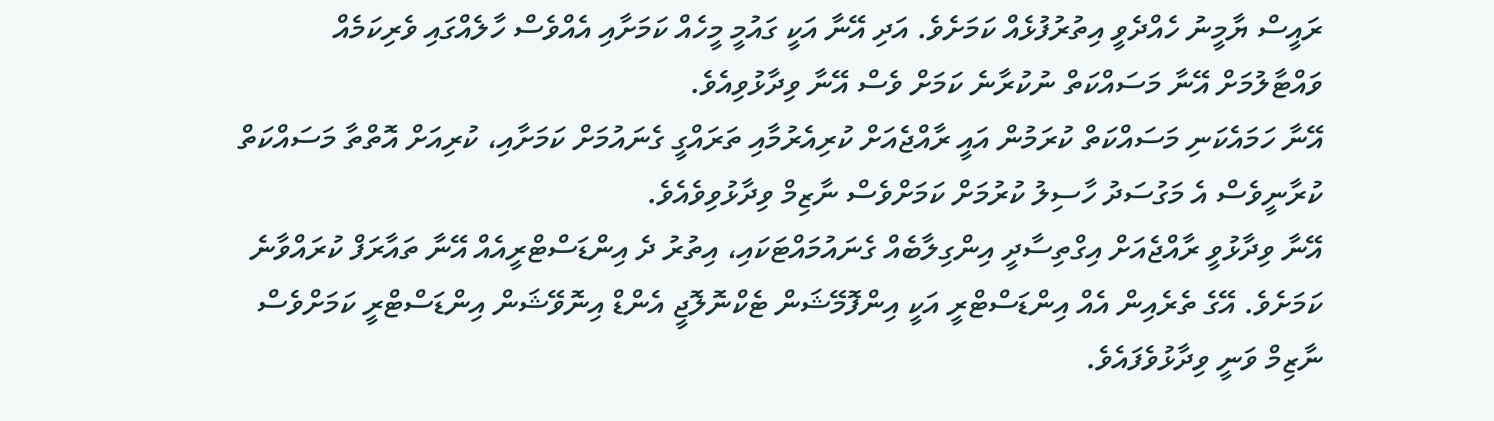ރައީސް ޔާމީނު ހެއްދެވީ އިތުރުފުޅެއް ކަމަށެވެ. އަދި އޭނާ އަކީ ގައުމީ މީހެއް ކަމަށާއި އެއްވެސް ހާލެއްގައި ވެރިކަމެއް ވައްޓާލުމަށް އޭނާ މަސައްކަތް ނުކުރާނެ ކަމަށް ވެސް އޭނާ ވިދާޅުވިއެވެ.
އޭނާ ހަމައެކަނި މަސައްކަތް ކުރަމުން އައީ ރާއްޖެއަށް ކުރިއެރުމާއި ތަރައްގީ ގެނައުމަށް ކަމަށާއި، ކުރިއަށް އޮތްތާ މަސައްކަތް ކުރާނީވެސް އެ މަގުސަދު ހާސިލު ކުރުމަށް ކަމަށްވެސް ނާޒިމް ވިދާޅުވިވެއެވެ.
އޭނާ ވިދާޅުވީ ރާއްޖެއަށް އިގްތިސާދީ އިންގިލާބެއް ގެނައުމައްޓަކައި، އިތުރު ދެ އިންޑަސްޓްރީއެއް އޭނާ ތައާރަފް ކުރައްވާނެ ކަމަށެވެ. އޭގެ ތެރެއިން އެއް އިންޑަސްޓްރީ އަކީ އިންފޮމޭޝަން ޓެކްނޮލޮޖީ އެންޑް އިނޮވޭޝަން އިންޑަސްޓްރީ ކަމަށްވެސް ނާޒިމް ވަނީ ވިދާޅުވެފައެވެ.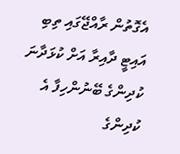އެގޮތުން ރާއްޖޭގައި ތިބި އައިޓީ ދާއިރާ އަށް ކުޅަދާނަ ކުދިންގެ ބޭނުންހިފާ އެ ކުދިންގެ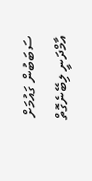ސަބަބުން ގައުމަށް އާމްދަނީ ލިބޭނެގޮތް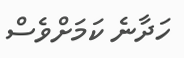ހަދާނެ ކަމަށްވެސް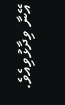އޭނާ ވިދާޅުވިއެވެ.